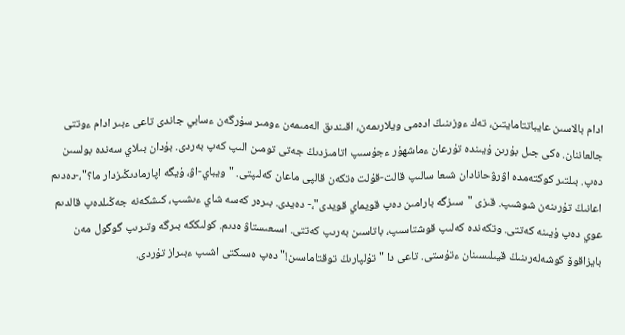ادام بالاسىن عايباتتامايتىن، تەك ءوزىنىڭ ادەمى ويلارىمەن، اقىندىق الەمىمەن ءومىر سۇرگەن ءسابي جاندى تاعى ءبىر ادام ءوتتى جالعاننان. ەكى جىل بۇرىن ۇيىندە تۇرعان ءماشھۇر ءجۇسىپ اتامىزدىڭ جەتى تومىن الىپ كەپ بەردى. بۇدان بىلاي سەندە بولسىن دەپ. بىلتىر كوكتەمدە اۋرۋحانادان شىعا سالىپ قالت-قۇلت ەتكەن قالپى ماعان كەلىپتى. "ويباي-اۋ، ۇيگە اپارمادىڭىزدار ما؟"،-دەدىم اعانىڭ تۇرىنەن شوشىپ. قىزى "سىزگە بارامىن دەپ قويماي قويدى"،- دەيدى. بىرەر كەسە شاي ءىشىپ، كىشكەنە جەڭىلدەپ قالدىم عوي دەپ ۇيىنە كەتتى. وتكەندە كەلىپ قوشتاسىپ، باتاسىن بەرىپ كەتتى. اسىعىستاۋ ەدىم. كولىككە بىرگە وتىرىپ گوگول مەن بايزاقوۆ كوشەلەرىنىڭ قيىلىسىنان ءتۇستى. تاعى دا "تۇلپارىڭ توقتاماسىن!" دەپ ەسىكتى اشىپ ءبىراز تۇردى.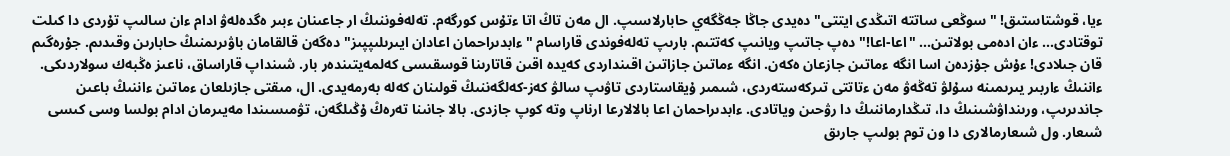ءيا، قوشتاستىق! "سوڭعى ساتتە اتىڭدى ايتتى" دەيدى جاڭا جەڭگەي حابارلاسىپ. ال مەن تاڭ اتا ءتۇس كورگەم. تەلەفوننىڭ ار جاعىنان ءبىر ەگدەلەۋ ادام ءان سالىپ تۇردى دا كىلت توقتادى... ءان ادەمى بولاتىن... "اعا-اعا!" دەپ جاتىپ ويانىپ كەتتىم. بارىپ تەلەفوندى قاراسام "ءابدىراحمان اعادان ايىرىلىپپىز" دەگەن قالقامان باۋىرىمنىڭ حابارىن وقىدىم. جۇرەگىم قان جىلادى! ءۇش جۇزدەن اسا انگە ءماتىن جازعان ەكەن. انگە ءماتىن جازاتىن اقىنداردى كەيدە اقىن قاتارىنا قوسقىسى كەلمەيتىندەر بار. شىنداپ قاراساق، ناعىز ەڭبەك سولاردىكى. ءاننىڭ ءاربىر يىرىمىنە سۇلۋ تەڭەۋ مەن ءتاتتى تىركەستەردى، شىمىر ۇيقاستاردى تاۋىپ سالۋ كەز-كەلگەننىڭ قولىنان كەلە بەرمەيدى. ال، مىقتى جازىلعان ءماتىن ءاننىڭ باعىن جاندىرىپ، ورىنداۋشىنىڭ دا، تىڭدارماننىڭ دا رۋحىن وياتادى. ءابدىراحمان اعا بالالارعا ارناپ وتە كوپ جازدى. بالا جانىنا تەرەڭ ۇڭىلگەن، تۋمىسىندا مەيىرمان ادام بولسا وسى كىسى شىعار. ول شىعارمالارى دا ون توم بولىپ جارىق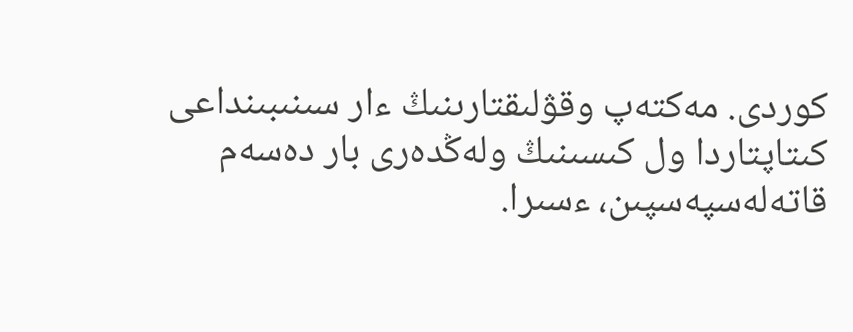كوردى. مەكتەپ وقۋلىقتارىنىڭ ءار سىنىبىنداعى كىتاپتاردا ول كىسىنىڭ ولەڭدەرى بار دەسەم قاتەلەسپەسپىن، ءسىرا.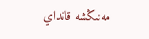مەنىڭشە قانداي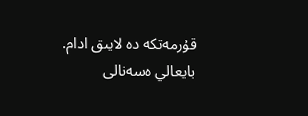قۇرمەتكە دە لايىق ادام.
بايعالي ەسەنالى